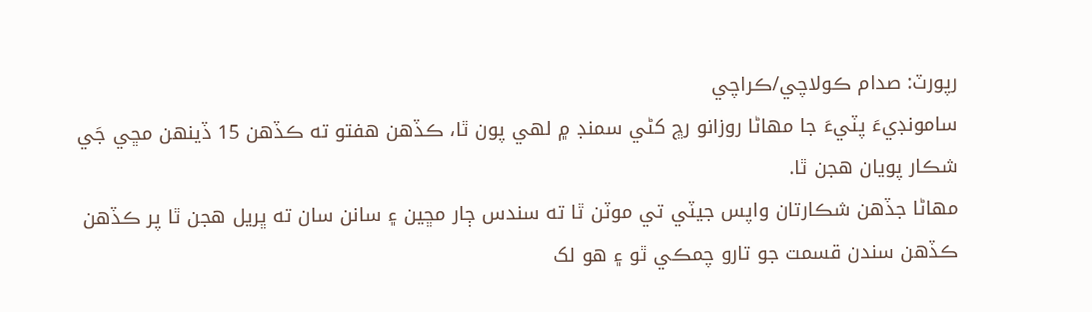رپورٽ: صدام ڪولاچي/ڪراچي
سامونڊيءَ پٽيءَ جا مھاڻا روزانو رڇ کڻي سمنڊ ۾ لھي پون ٿا، ڪڏھن ھفتو ته ڪڏھن 15 ڏينھن مڇي جَي شڪار پويان ھجن ٿا.
مهاڻا جڏھن شڪارتان واپس جيٽي تي موٽن ٿا ته سندس ڄار مڇين ۽ سانن سان ته ڀريل ھجن ٿا پر ڪڏھن ڪڏھن سندن قسمت جو تارو چمڪي ٿو ۽ ھو لک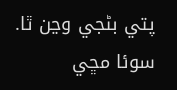پتي بڻجي وڃن ٿا.
سوئا مڇي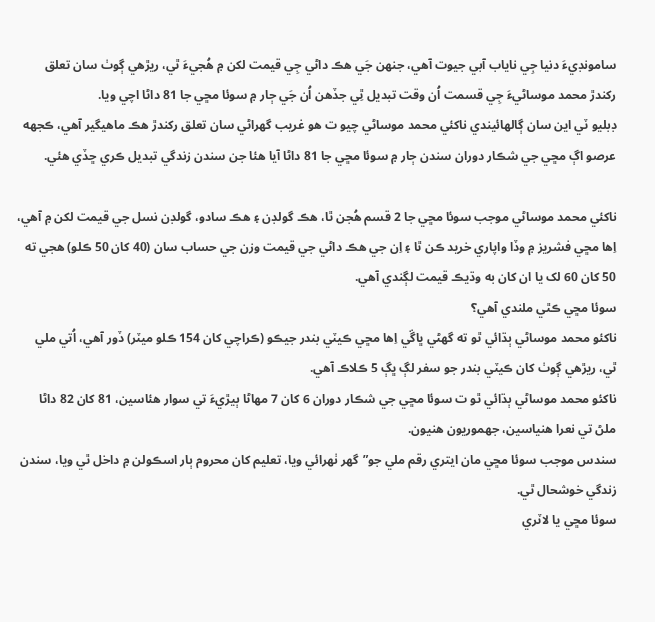سامونڊيءَ دنيا جِي ناياب آبي جيوت آھي، جنھن جَي ھڪ داڻي جِي قيمت لکن ۾ ھُجيءَ ٿي، ريڙھي ڳوٺ سان تعلق رکندڙ محمد موساڻيءَ جِي قسمت اُن وقت تبديل ٿِي جڏھن اُن جَي ڄار ۾ سوئا مڇي جا 81 داڻا اچي ويا.
ڊبليو ٽي اين سان ڳالهائيندي ناکئي محمد موساڻي چيو ت هو غريب گهراڻي سان تعلق رکندڙ هڪ ماهيگير آهي، ڪجهه عرصو اڳ مڇي جي شڪار دوران سندن ڄار ۾ سوئا مڇي جا 81 داڻا آيا هئا جن سندن زندگي تبديل ڪري ڇڏي هئي.

ناکئي محمد موساڻي موجب سوئا مڇي جا 2 قسم هُجن ٿا، هڪ گولڊن ۽ هڪ سادو، گولڊن نسل جي قيمت لکن ۾ آهي، اِها مڇي فشريز ۾ وڏا واپاري خريد ڪن ٿا ۽ اِن جي هڪ داڻي جي قيمت وزن جي حساب سان (40 کان 50 ڪلو) هجي ته 50 کان 60 لک يا ان کان به وڌيڪ قيمت لڳندي آهي.
سوئا مڇي ڪٿي ملندي آهي؟
ناکئو محمد موساڻي ٻڌائي ٿو ته گهڻي ڀاڱي اِها مڇي ڪيٽي بندر جيڪو (ڪراچي کان 154 ڪلو ميٽر) ڏور آهي، اُتي ملي ٿي، ريڙهي ڳوٺ کان ڪيٽي بندر جو سفر لڳ ڀڳ 5 ڪلاڪ آهي.
ناکئو محمد موساڻي ٻڌائي ٿو ت سوئا مڇي جي شڪار دوران 6 کان 7 مهاڻا ٻيڙيءَ تي سوار هئاسين، 81 کان 82 داڻا ملڻ تي نعرا هنياسين، جهموريون هنيون.
سندس موجب سوئا مڇي مان ايتري رقم ملي جو”گهر ٺهرائي ويا، تعليم کان محروم ٻار اسڪولن ۾ داخل ٿي ويا، سندن زندگي خوشحال ٿي.
سوئا مڇي يا لاٽري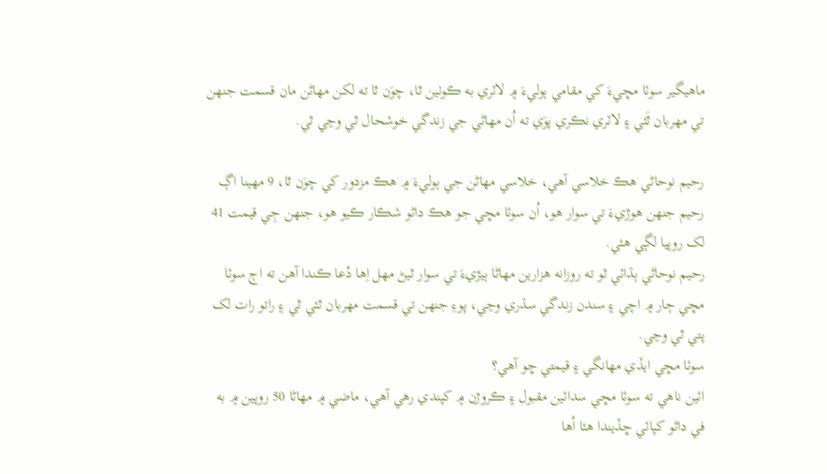ماھيگير سوئا مڇيءَ کي مقامي ٻوليءَ ۾ لاٽري به ڪوٺين ٿا، چوَن ٿا ته لکن مھاڻن مان قسمت جنھن تي مھربان ٿَئي ۽ لاٽري نڪري پوَي ته اُن مھاڻي جي زندگي خوشحال ٿي وڃي ٿي.

رحيم نوحاڻي ھڪ خلاسي آھي، خلاسي مھاڻن جي ٻوليءَ ۾ ھڪ مزدور کي چوَن ٿا، 9 مھينا اڳ رحيم جنھن ھوڙيءَ تي سوار ھو، اُن سوئا مڇي جو ھڪ داڻو شڪار ڪيو ھو، جنھن جِي قيمت 41 لک روپيا لڳي ھئي.
رحيم نوحاڻي ٻڌائي ٿو ته روزانه هزارين مهاڻا ٻيڙيءَ تي سوار ٿيڻ مهل اِها دُعا ڪندا آهن ته اڄ سوئا مڇي ڄار ۾ اچي ۽ سندن زندگي سڌري وڃي، پوءِ جنهن تي قسمت مهربان ٿئي ٿي ۽ راتو رات لک پتي ٿي وڃي.
سوئا مڇي ايڏي مهانگي ۽ قيمتي ڇو آهي؟
ائين ناھي ته سوئا مڇي سدائين مقبول ۽ ڪروڙن ۾ کپندي رھي آھي، ماضي ۾ مھاڻا 50 روپين ۾ به في داڻو کپائي ڇڏيندا ھئا اُھا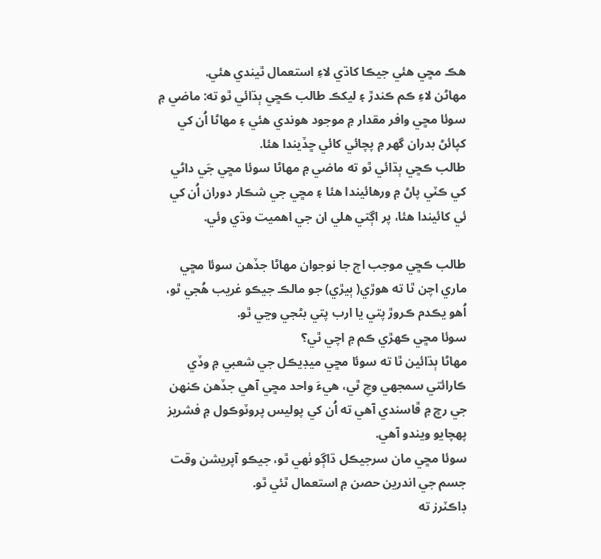ھڪ مڇي ھئي جيڪا کاڌي لاءِ استعمال ٿيندي ھئي.
مهاڻن لاءِ ڪم ڪندڙ ۽ ليکڪ طالب ڪڇي ٻڌائي ٿو ته: ماضي ۾ سوئا مڇي وافر مقدار ۾ موجود هوندي هئي ۽ مهاڻا اُن کي کپائڻ بدران گهر ۾ پچائي کائي ڇڏيندا هئا.
طالب ڪڇي ٻڌائي ٿو ته ماضي ۾ مهاڻا سوئا مڇي جَي داڻي کي ڪٽي پاڻ ۾ ورهائيندا هئا ۽ مڇي جي شڪار دوران اُن کي ئي کائيندا هئا، پر اڳتي هلي ان جي اهميت وڌي وئي.

طالب ڪڇي موجب اڄ جا نوجوان مهاڻا جڏهن سوئا مڇي ماري اچن ٿا ته هوڙي( ٻيڙي) جو مالڪ جيڪو غريب هُجي ٿو، اُهو يڪدم ڪروڙ پتي يا ارب پتي بڻجي وڃي ٿو.
سوئا مڇي ڪهڙي ڪم ۾ اچي ٿي؟
مهاڻا ٻڌائين ٿا ته سوئا مڇي ميڊيڪل جي شعبي ۾ وڏي ڪارائتي سمجهي وڃِ ٿي، هيءَ واحد مڇي آهي جڏهن ڪنهن جي رڇ ۾ ڦاسندي آهي ته اُن کي پوليس پروٽوڪول ۾ فشريز پهچايو ويندو آهي.
سوئا مڇي مان سرجيڪل ڌاڳو ٺهي ٿو، جيڪو آپريشن وقت جسم جي اندرين حصن ۾ استعمال ٿئي ٿو.
ڊاڪٽرز ته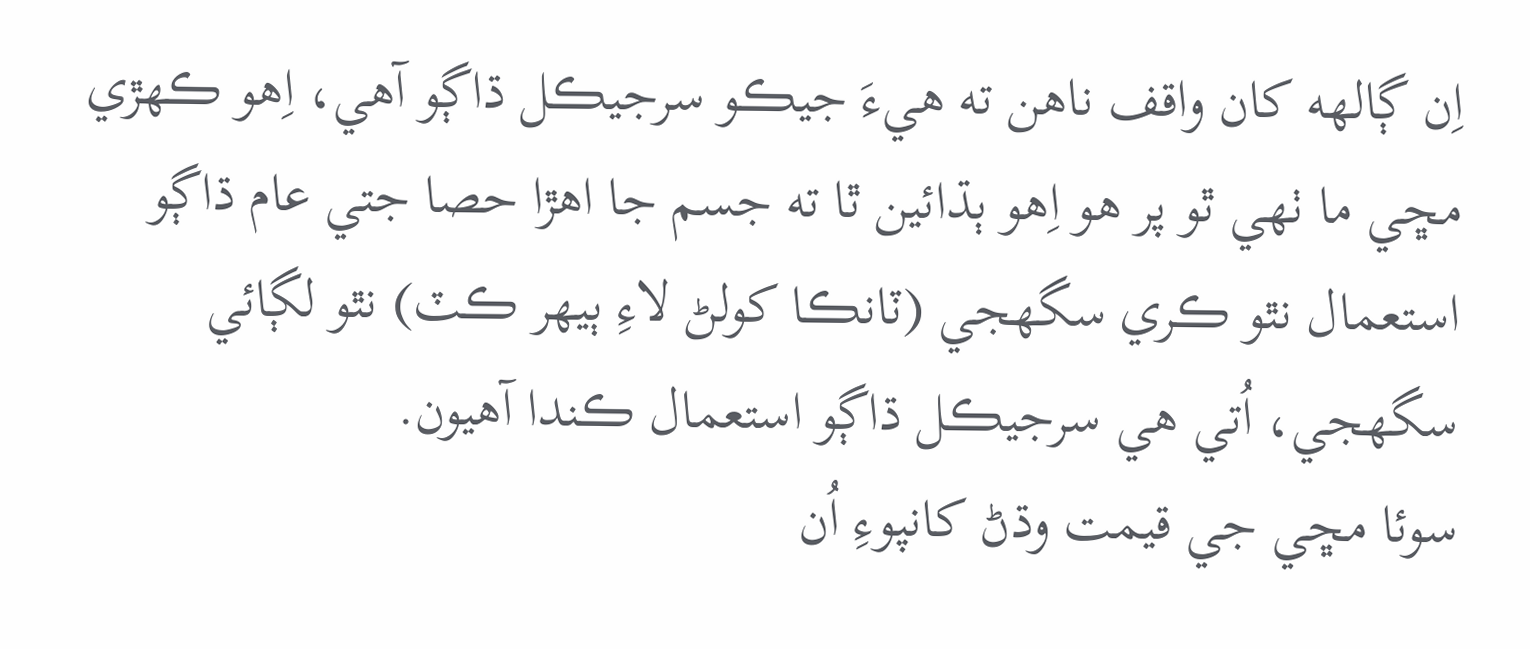اِن ڳالهه کان واقف ناهن ته هيءَ جيڪو سرجيڪل ڌاڳو آهي، اِهو ڪهڙي مڇي ما ٺهي ٿو پر هو اِهو ٻڌائين ٿا ته جسم جا اهڙا حصا جتي عام ڌاڳو استعمال نٿو ڪري سگهجي (ٽانڪا کولڻ لاءِ ٻيهر ڪٽ) نٿو لڳائي سگهجي، اُتي هي سرجيڪل ڌاڳو استعمال ڪندا آهيون.
سوئا مڇي جي قيمت وڌڻ کانپوءِ اُن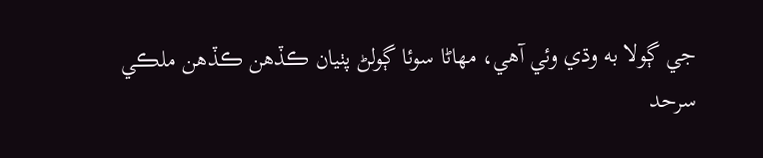جي ڳولا به وڌي وئي آهي، مهاڻا سوئا ڳولڻ پٺيان ڪڏھن ڪڏھن ملڪي سرحد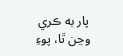پار به ڪري وڃن ٿا، پوءِ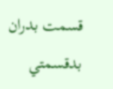قسمت بدران بدقسمتي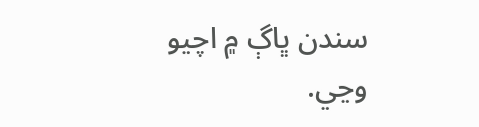سندن ڀاڳ ۾ اچيو وڃي.